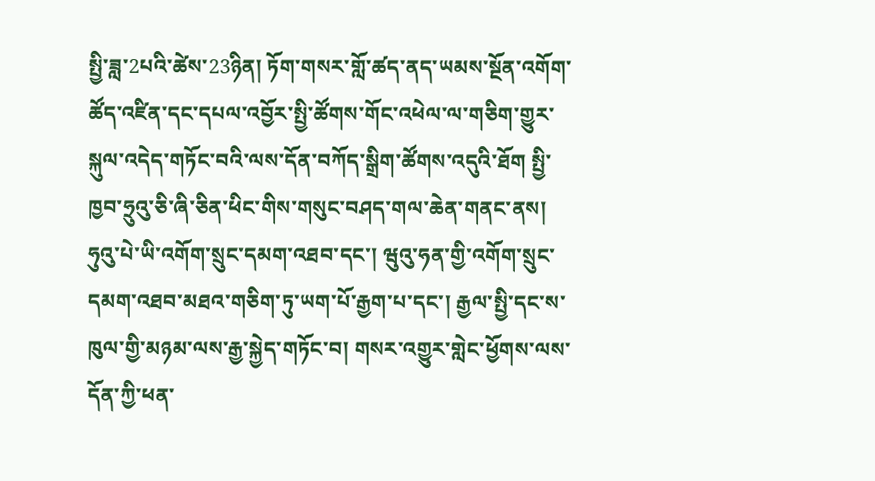སྤྱི་ཟླ་2པའི་ཚེས་23ཉིན། ཏོག་གསར་གློ་ཚད་ནད་ཡམས་སྔོན་འགོག་ཚོད་འཛིན་དང་དཔལ་འབྱོར་སྤྱི་ཚོགས་གོང་འཕེལ་ལ་གཅིག་གྱུར་སྐུལ་འདེད་གཏོང་བའི་ལས་དོན་བཀོད་སྒྲིག་ཚོགས་འདུའི་ཐོག སྤྱི་ཁྱབ་ཧྲུའུ་ཅི་ཞི་ཅིན་ཕིང་གིས་གསུང་བཤད་གལ་ཆེན་གནང་ནས། ཧུའུ་པེ་ཡི་འགོག་སྲུང་དམག་འཐབ་དང་། ཝུའུ་ཧན་གྱི་འགོག་སྲུང་དམག་འཐབ་མཐའ་གཅིག་ཏུ་ཡག་པོ་རྒྱག་པ་དང་། རྒྱལ་སྤྱི་དང་ས་ཁུལ་གྱི་མཉམ་ལས་རྒྱ་སྐྱེད་གཏོང་བ། གསར་འགྱུར་གླེང་ཕྱོགས་ལས་དོན་ཀྱི་ཕན་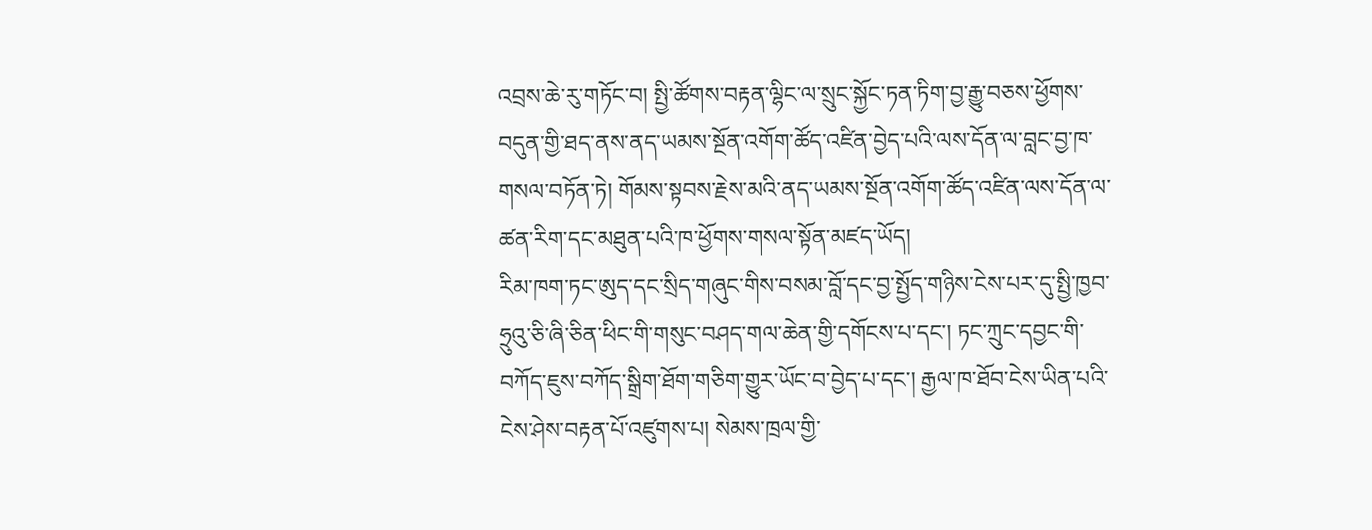འབྲས་ཆེ་རུ་གཏོང་བ། སྤྱི་ཚོགས་བརྟན་ལྷིང་ལ་སྲུང་སྐྱོང་ཏན་ཏིག་བྱ་རྒྱུ་བཅས་ཕྱོགས་བདུན་གྱི་ཐད་ནས་ནད་ཡམས་སྔོན་འགོག་ཚོད་འཛིན་བྱེད་པའི་ལས་དོན་ལ་བླང་བྱ་ཁ་གསལ་བཏོན་ཏེ། གོམས་སྟབས་རྗེས་མའི་ནད་ཡམས་སྔོན་འགོག་ཚོད་འཛིན་ལས་དོན་ལ་ཚན་རིག་དང་མཐུན་པའི་ཁ་ཕྱོགས་གསལ་སྟོན་མཛད་ཡོད།
རིམ་ཁག་ཏང་ཨུད་དང་སྲིད་གཞུང་གིས་བསམ་བློ་དང་བྱ་སྤྱོད་གཉིས་ངེས་པར་དུ་སྤྱི་ཁྱབ་ཧྲུའུ་ཅི་ཞི་ཅིན་ཕིང་གི་གསུང་བཤད་གལ་ཆེན་གྱི་དགོངས་པ་དང་། ཏང་ཀྲུང་དབྱང་གི་བཀོད་ཇུས་བཀོད་སྒྲིག་ཐོག་གཅིག་གྱུར་ཡོང་བ་བྱེད་པ་དང་། རྒྱལ་ཁ་ཐོབ་ངེས་ཡིན་པའི་ངེས་ཤེས་བརྟན་པོ་འཛུགས་པ། སེམས་ཁྲལ་གྱི་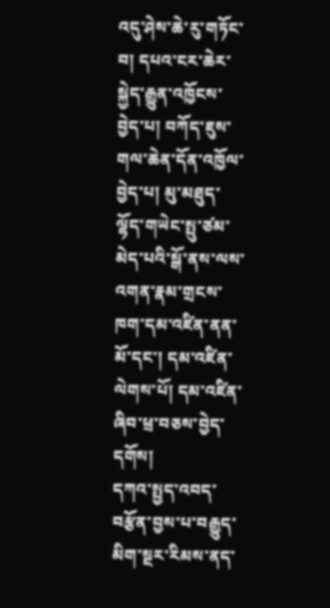འདུ་ཤེས་ཆེ་རུ་གཏོང་བ། དཔའ་ངར་ཆེར་སྐྱེད་རྒྱུན་འཁྱོངས་བྱེད་པ། བཀོད་ཇུས་གལ་ཆེན་དོན་འཁྱོལ་བྱེད་པ། མུ་མཐུད་ལྷོད་གཡེང་སྤུ་ཙམ་མེད་པའི་སྒོ་ནས་ལས་འགན་རྣམ་གྲངས་ཁག་དམ་འཛིན་ནན་མོ་དང་། དམ་འཛིན་ལེགས་པོ། དམ་འཛིན་ཞིབ་ཕྲ་བཅས་བྱེད་དགོས།
དཀའ་སྤྱད་འབད་བརྩོན་བྱས་པ་བརྒྱུད་མིག་སྔར་རིམས་ནད་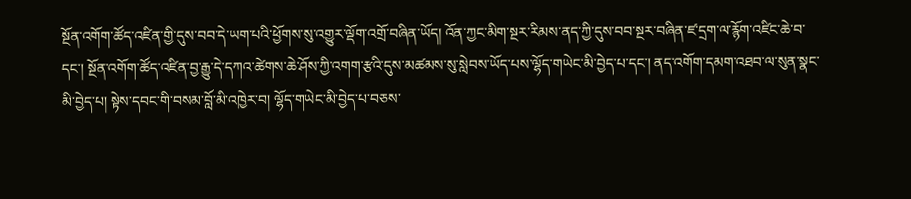སྔོན་འགོག་ཚོད་འཛིན་གྱི་དུས་བབ་དེ་ཡག་པའི་ཕྱོགས་སུ་འགྱུར་ལྡོག་འགྲོ་བཞིན་ཡོད། འོན་ཀྱང་མིག་སྔར་རིམས་ནད་ཀྱི་དུས་བབ་སྔར་བཞིན་ཛ་དྲག་ལ་རྙོག་འཛིང་ཆེ་བ་དང་། སྔོན་འགོག་ཚོད་འཛིན་བྱ་རྒྱུ་དེ་དཀའ་ཚེགས་ཆེ་ཤོས་ཀྱི་འགག་རྩའི་དུས་མཚམས་སུ་སླེབས་ཡོད་པས་ལྷོད་གཡེང་མི་བྱེད་པ་དང་། ནད་འགོག་དམག་འཐབ་ལ་སུན་སྣང་མི་བྱེད་པ། སྟེས་དབང་གི་བསམ་བློ་མི་འཁྱེར་བ། ལྷོད་གཡེང་མི་བྱེད་པ་བཅས་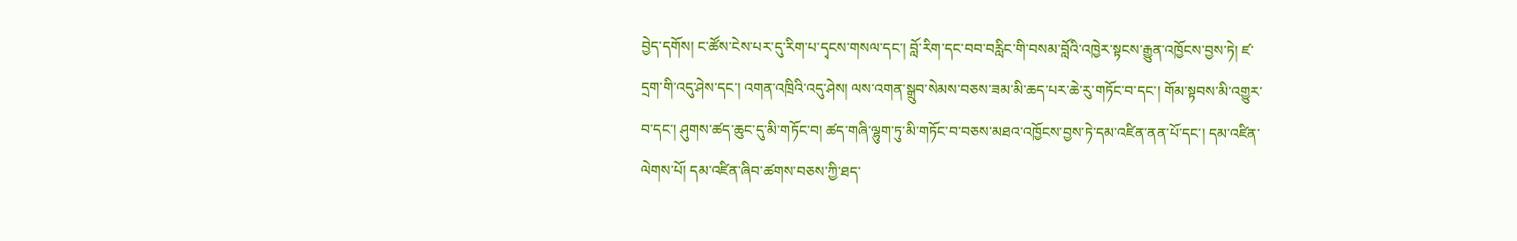བྱེད་དགོས། ང་ཚོས་ངེས་པར་དུ་རིག་པ་དྭངས་གསལ་དང་། བློ་རིག་དང་བབ་བརླིང་གི་བསམ་བློའི་འཁྱེར་སྟངས་རྒྱུན་འཁྱོངས་བྱས་ཏེ། ཛ་དྲག་གི་འདུ་ཤེས་དང་། འགན་འཁྲིའི་འདུ་ཤེས། ལས་འགན་སྒྲུབ་སེམས་བཅས་ཟམ་མི་ཆད་པར་ཆེ་རུ་གཏོང་བ་དང་། གོམ་སྟབས་མི་འགྱུར་བ་དང་། ཤུགས་ཚད་ཆུང་དུ་མི་གཏོང་བ། ཚད་གཞི་ལྷུག་ཏུ་མི་གཏོང་བ་བཅས་མཐའ་འཁྱོངས་བྱས་ཏེ་དམ་འཛིན་ནན་པོ་དང་། དམ་འཛིན་ལེགས་པོ། དམ་འཛིན་ཞིབ་ཚགས་བཅས་ཀྱི་ཐད་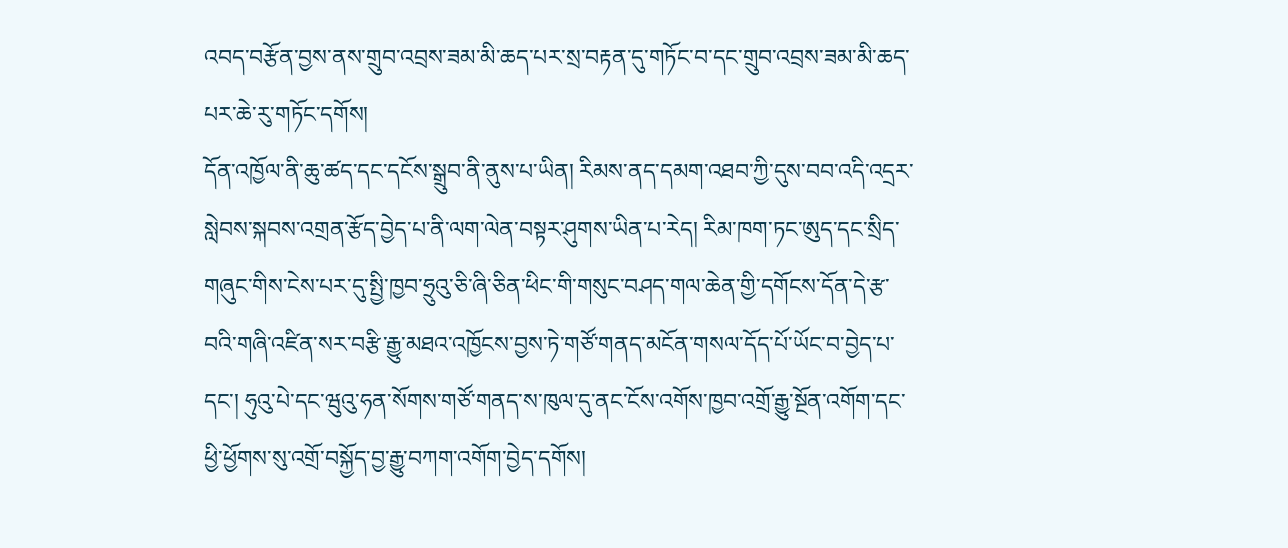འབད་བརྩོན་བྱས་ནས་གྲུབ་འབྲས་ཟམ་མི་ཆད་པར་སྲ་བརྟན་དུ་གཏོང་བ་དང་གྲུབ་འབྲས་ཟམ་མི་ཆད་པར་ཆེ་རུ་གཏོང་དགོས།
དོན་འཁྱོལ་ནི་ཆུ་ཚད་དང་དངོས་སྒྲུབ་ནི་ནུས་པ་ཡིན། རིམས་ནད་དམག་འཐབ་ཀྱི་དུས་བབ་འདི་འདྲར་སླེབས་སྐབས་འགྲན་རྩོད་བྱེད་པ་ནི་ལག་ལེན་བསྟར་ཤུགས་ཡིན་པ་རེད། རིམ་ཁག་ཏང་ཨུད་དང་སྲིད་གཞུང་གིས་ངེས་པར་དུ་སྤྱི་ཁྱབ་ཧྲུའུ་ཅི་ཞི་ཅིན་ཕིང་གི་གསུང་བཤད་གལ་ཆེན་གྱི་དགོངས་དོན་དེ་རྩ་བའི་གཞི་འཛིན་སར་བརྩི་རྒྱུ་མཐའ་འཁྱོངས་བྱས་ཏེ་གཙོ་གནད་མངོན་གསལ་དོད་པོ་ཡོང་བ་བྱེད་པ་དང་། ཧུའུ་པེ་དང་ཝུའུ་ཧན་སོགས་གཙོ་གནད་ས་ཁུལ་དུ་ནང་ངོས་འགོས་ཁྱབ་འགྲོ་རྒྱུ་སྔོན་འགོག་དང་ཕྱི་ཕྱོགས་སུ་འགྲོ་བསྐྱོད་བྱ་རྒྱུ་བཀག་འགོག་བྱེད་དགོས།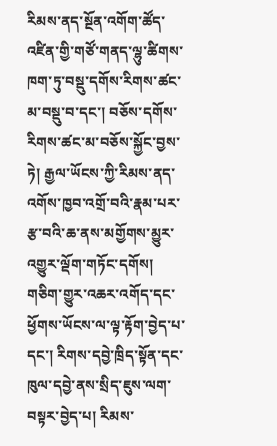རིམས་ནད་སྔོན་འགོག་ཚོད་འཛིན་གྱི་གཙོ་གནད་ལྷུ་ཚིགས་ཁག་ཏུ་བསྡུ་དགོས་རིགས་ཚང་མ་བསྡུ་བ་དང་། བཅོས་དགོས་རིགས་ཚང་མ་བཅོས་སྐྱོང་བྱས་ཏེ། རྒྱལ་ཡོངས་ཀྱི་རིམས་ནད་འགོས་ཁྱབ་འགྲོ་བའི་རྣམ་པར་རྩ་བའི་ཆ་ནས་མགྱོགས་མྱུར་འགྱུར་ལྡོག་གཏོང་དགོས། གཅིག་གྱུར་འཆར་འགོད་དང་ཕྱོགས་ཡོངས་ལ་ལྟ་རྟོག་བྱེད་པ་དང་། རིགས་དབྱེ་ཁྲིད་སྟོན་དང་ཁུལ་དབྱེ་ནས་སྲིད་ཇུས་ལག་བསྟར་བྱེད་པ། རིམས་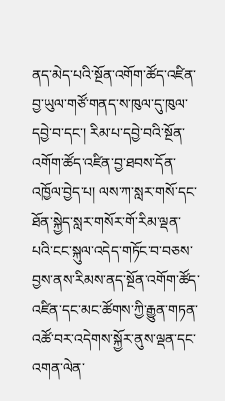ནད་མེད་པའི་སྔོན་འགོག་ཚོད་འཛིན་བྱ་ཡུལ་གཙོ་གནད་ས་ཁུལ་དུ་ཁུལ་དབྱེ་བ་དང་། རིམ་པ་དབྱེ་བའི་སྔོན་འགོག་ཚོད་འཛིན་བྱ་ཐབས་དོན་འཁྱོལ་བྱེད་པ། ལས་ཀ་སླར་གསོ་དང་ཐོན་སྐྱེད་སླར་གསོར་གོ་རིམ་ལྡན་པའི་ངང་སྐུལ་འདེད་གཏོང་བ་བཅས་བྱས་ནས་རིམས་ནད་སྔོན་འགོག་ཚོད་འཛིན་དང་མང་ཚོགས་ཀྱི་རྒྱུན་གཏན་འཚོ་བར་འདེགས་སྐྱོར་ནུས་ལྡན་དང་འགན་ལེན་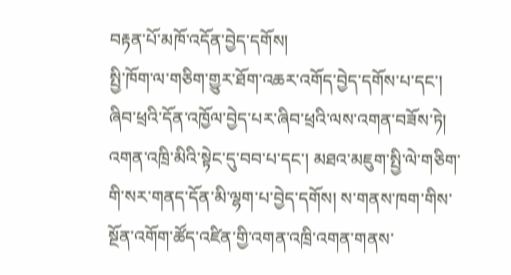བརྟན་པོ་མཁོ་འདོན་བྱེད་དགོས།
སྤྱི་ཁོག་ལ་གཅིག་གྱུར་ཐོག་འཆར་འགོད་བྱེད་དགོས་པ་དང་། ཞིབ་ཕྲའི་དོན་འཁྱོལ་བྱེད་པར་ཞིབ་ཕྲའི་ལས་འགན་བཟོས་ཏེ། འགན་འཁྲི་མིའི་སྟེང་དུ་བབ་པ་དང་། མཐའ་མཇུག་སྤྱི་ལེ་གཅིག་གི་སར་གནད་དོན་མི་ལྷག་པ་བྱེད་དགོས། ས་གནས་ཁག་གིས་སྔོན་འགོག་ཚོད་འཛིན་གྱི་འགན་འཁྲི་འགན་གནས་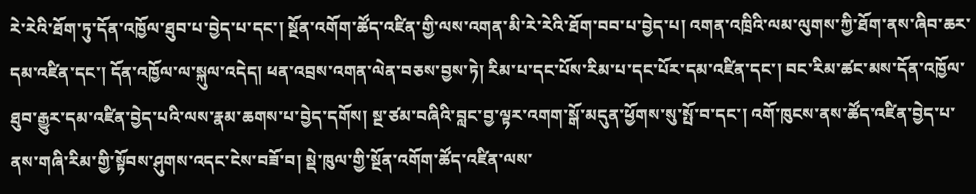རེ་རེའི་ཐོག་ཏུ་དོན་འཁྱོལ་ཐུབ་པ་བྱེད་པ་དང་། སྔོན་འགོག་ཚོད་འཛིན་གྱི་ལས་འགན་མི་རེ་རེའི་ཐོག་བབ་པ་བྱེད་པ། འགན་འཁྲིའི་ལམ་ལུགས་ཀྱི་ཐོག་ནས་ཞིབ་ཆར་དམ་འཛིན་དང་། དོན་འཁྱོལ་ལ་སྐུལ་འདེད། ཕན་འབྲས་འགན་ལེན་བཅས་བྱས་ཏེ། རིམ་པ་དང་པོས་རིམ་པ་དང་པོར་དམ་འཛིན་དང་། བང་རིམ་ཚང་མས་དོན་འཁྱོལ་ཐུབ་རྒྱུར་དམ་འཛིན་བྱེད་པའི་ལས་རྣམ་ཆགས་པ་བྱེད་དགོས། སྔ་ཙམ་བཞིའི་བླང་བྱ་ལྟར་འགག་སྒོ་མདུན་ཕྱོགས་སུ་སྤོ་བ་དང་། འགོ་ཁུངས་ནས་ཚོད་འཛིན་བྱེད་པ་ནས་གཞི་རིམ་གྱི་སྟོབས་ཤུགས་འདང་ངེས་བཟོ་བ། སྡེ་ཁུལ་གྱི་སྔོན་འགོག་ཚོད་འཛིན་ལས་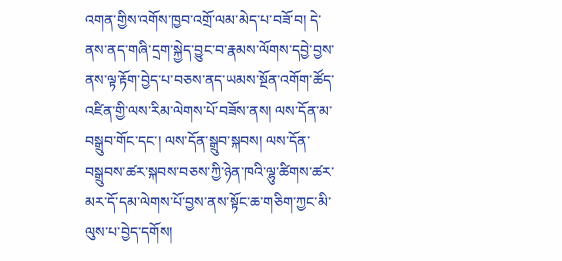འགན་གྱིས་འགོས་ཁྱབ་འགྲོ་ལམ་མེད་པ་བཟོ་བ། དེ་ནས་ནད་གཞི་དྲག་སྐྱེད་བྱུང་བ་རྣམས་ལོགས་དབྱེ་བྱས་ནས་ལྟ་རྟོག་བྱེད་པ་བཅས་ནད་ཡམས་སྔོན་འགོག་ཚོད་འཛིན་གྱི་ལས་རིམ་ལེགས་པོ་བཟོས་ནས། ལས་དོན་མ་བསྒྲུབ་གོང་དང་། ལས་དོན་སྒྲུབ་སྐབས། ལས་དོན་བསྒྲུབས་ཚར་སྐབས་བཅས་ཀྱི་ཉེན་ཁའི་ལྷུ་ཚིགས་ཚར་མར་དོ་དམ་ལེགས་པོ་བྱས་ནས་སྟོང་ཆ་གཅིག་ཀྱང་མི་ལུས་པ་བྱེད་དགོས།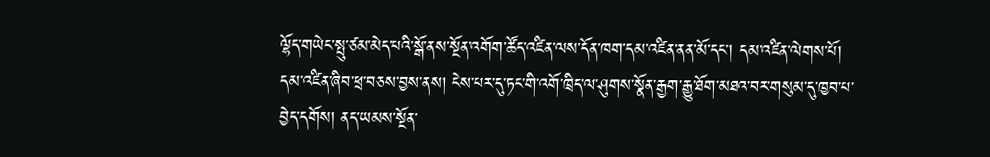ལྷོད་གཡེང་སྤུ་ཙམ་མེད་པའི་སྒོ་ནས་སྔོན་འགོག་ཚོད་འཛིན་ལས་དོན་ཁག་དམ་འཛིན་ནན་མོ་དང་། དམ་འཛིན་ལེགས་པོ། དམ་འཛིན་ཞིབ་ཕྲ་བཅས་བྱས་ནས། ངེས་པར་དུ་ཏང་གི་འགོ་ཁྲིད་ལ་ཤུགས་སྣོན་རྒྱག་རྒྱུ་ཐོག་མཐའ་བར་གསུམ་དུ་ཁྱབ་པ་བྱེད་དགོས། ནད་ཡམས་སྔོན་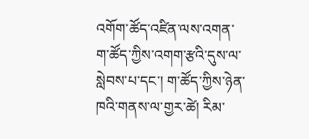འགོག་ཚོད་འཛིན་ལས་འགན་ག་ཚོད་ཀྱིས་འགག་རྩའི་དུས་ལ་སླེབས་པ་དང་། ག་ཚོད་ཀྱིས་ཉེན་ཁའི་གནས་ལ་གྱར་ཚེ། རིམ་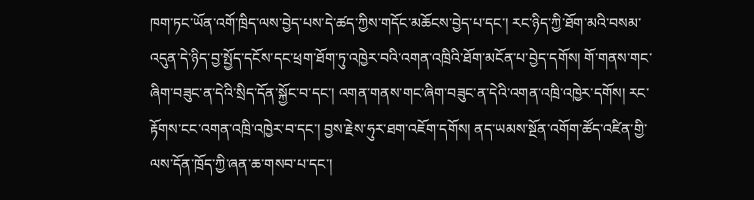ཁག་ཏང་ཡོན་འགོ་ཁྲིད་ལས་བྱེད་པས་དེ་ཚད་ཀྱིས་གདོང་མཆོངས་བྱེད་པ་དང་། རང་ཉིད་ཀྱི་ཐོག་མའི་བསམ་འདུན་དེ་ཉིད་བྱ་སྤྱོད་དངོས་དང་ཕྲག་ཐོག་ཏུ་འཁྱེར་བའི་འགན་འཁྲིའི་ཐོག་མངོན་པ་བྱེད་དགོས། གོ་གནས་གང་ཞིག་བཟུང་ན་དེའི་སྲིད་དོན་སྐྱོང་བ་དང་། འགན་གནས་གང་ཞིག་བཟུང་ན་དེའི་འགན་འཁྲི་འཁྱེར་དགོས། རང་རྟོགས་ངང་འགན་འཁྲི་འཁྱེར་བ་དང་། བྱས་རྗེས་ཧུར་ཐག་འཇོག་དགོས། ནད་ཡམས་སྔོན་འགོག་ཚོད་འཛིན་གྱི་ལས་དོན་ཁྲོད་ཀྱི་ཞན་ཆ་གསབ་པ་དང་།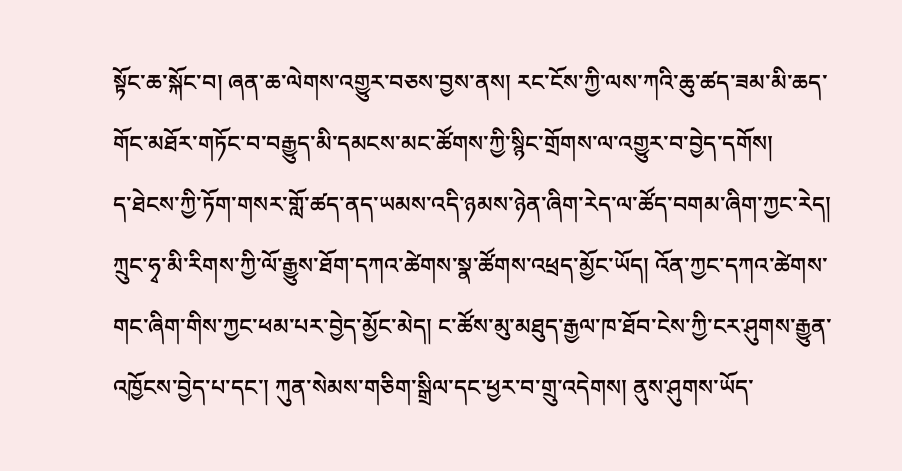སྟོང་ཆ་སྐོང་བ། ཞན་ཆ་ལེགས་འགྱུར་བཅས་བྱས་ནས། རང་ངོས་ཀྱི་ལས་ཀའི་ཆུ་ཚད་ཟམ་མི་ཆད་གོང་མཐོར་གཏོང་བ་བརྒྱུད་མི་དམངས་མང་ཚོགས་ཀྱི་སྙིང་གྲོགས་ལ་འགྱུར་བ་བྱེད་དགོས།
ད་ཐེངས་ཀྱི་ཏོག་གསར་གློ་ཚད་ནད་ཡམས་འདི་ཉམས་ཉེན་ཞིག་རེད་ལ་ཚོད་བགམ་ཞིག་ཀྱང་རེད། ཀྲུང་ཧྭ་མི་རིགས་ཀྱི་ལོ་རྒྱུས་ཐོག་དཀའ་ཚེགས་སྣ་ཚོགས་འཕྲད་མྱོང་ཡོད། འོན་ཀྱང་དཀའ་ཚེགས་གང་ཞིག་གིས་ཀྱང་ཕམ་པར་བྱེད་མྱོང་མེད། ང་ཚོས་མུ་མཐུད་རྒྱལ་ཁ་ཐོབ་ངེས་ཀྱི་ངར་ཤུགས་རྒྱུན་འཁྱོངས་བྱེད་པ་དང་། ཀུན་སེམས་གཅིག་སྒྲིལ་དང་ཕྱར་བ་གྲུ་འདེགས། ནུས་ཤུགས་ཡོད་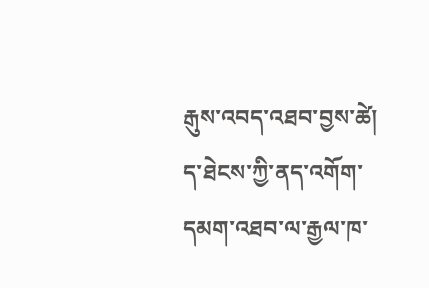རྒུས་འབད་འཐབ་བྱས་ཚེ། ད་ཐེངས་ཀྱི་ནད་འགོག་དམག་འཐབ་ལ་རྒྱལ་ཁ་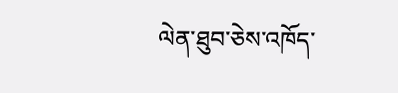ལེན་ཐུབ་ཅེས་འཁོད་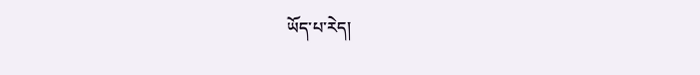ཡོད་པ་རེད།